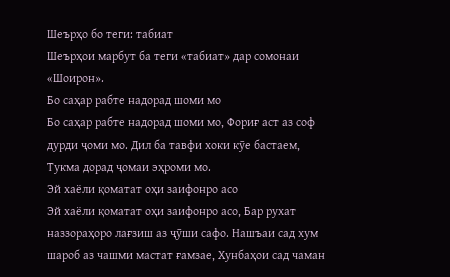Шеърҳо бо теги: табиат
Шеърҳои марбут ба теги «табиат» дар сомонаи «Шоирон».
Бо саҳар рабте надорад шоми мо
Бо саҳар рабте надорад шоми мо, Фориғ аст аз соф дурди ҷоми мо. Дил ба тавфи хоки кӯе бастаем, Тукма дорад ҷомаи эҳроми мо.
Эй хаёли қоматат оҳи заифонро асо
Эй хаёли қоматат оҳи заифонро асо, Бар рухат наззораҳоро лағзиш аз ҷӯши сафо. Нашъаи сад хум шароб аз чашми мастат ғамзае, Хунбаҳои сад чаман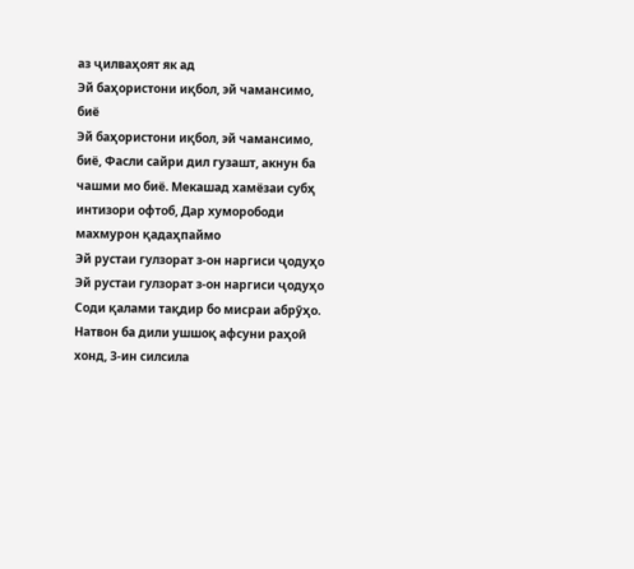аз ҷилваҳоят як ад
Эй баҳористони иқбол, эй чамансимо, биё
Эй баҳористони иқбол, эй чамансимо, биё, Фасли сайри дил гузашт, акнун ба чашми мо биё. Мекашад хамёзаи субҳ интизори офтоб, Дар хуморободи махмурон қадаҳпаймо
Эй рустаи гулзорат з-он наргиси ҷодуҳо
Эй рустаи гулзорат з-он наргиси ҷодуҳо Соди қалами тақдир бо мисраи абрӯҳо. Натвон ба дили ушшоқ афсуни раҳоӣ хонд, З-ин силсила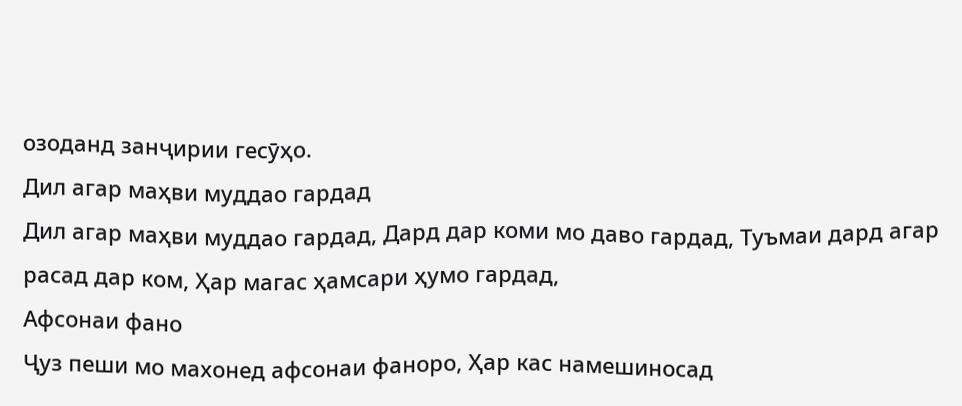озоданд занҷирии гесӯҳо.
Дил агар маҳви муддао гардад
Дил агар маҳви муддао гардад, Дард дар коми мо даво гардад, Туъмаи дард агар расад дар ком, Ҳар магас ҳамсари ҳумо гардад,
Афсонаи фано
Ҷуз пеши мо махонед афсонаи фаноро, Ҳар кас намешиносад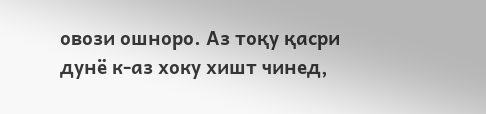овози ошноро. Аз тоқу қасри дунё к-аз хоку хишт чинед,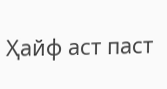Ҳайф аст паст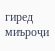гиред миъроҷи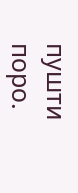пушти поро.